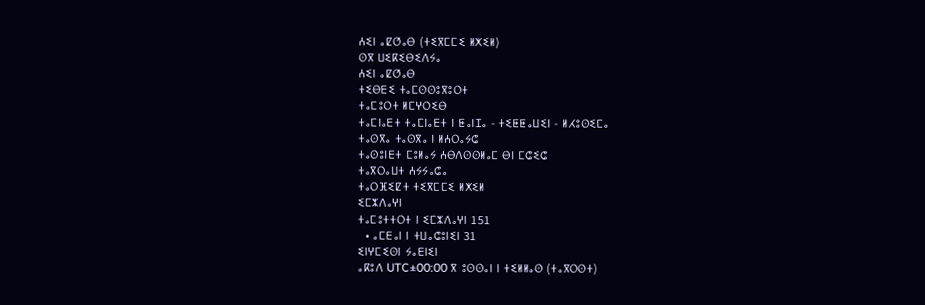ⵄⵉⵏ ⴰⵇⵚⴰⴱ (ⵜⵉⴳⵎⵎⵉ ⵍⵅⵉⵍ)
ⵙⴳ ⵡⵉⴽⵉⴱⵉⴷⵢⴰ
ⵄⵉⵏ ⴰⵇⵚⴰⴱ
ⵜⵉⴱⴹⵉ ⵜⴰⵎⵙⵙⵓⴳⵓⵔⵜ
ⵜⴰⵎⵓⵔⵜ ⵍⵎⵖⵔⵉⴱ
ⵜⴰⵎⵏⴰⴹⵜ ⵜⴰⵎⵏⴰⴹⵜ ⵏ ⵟⴰⵏⵊⴰ - ⵜⵉⵟⵟⴰⵡⵉⵏ - ⵍⵃⵓⵙⵉⵎⴰ
ⵜⴰⵙⴳⴰ ⵜⴰⵙⴳⴰ ⵏ ⵍⵄⵔⴰⵢⵛ
ⵜⴰⵙⵓⵏⴹⵜ ⵎⵓⵍⴰⵢ ⵄⴱⴷⵙⵙⵍⴰⵎ ⴱⵏ ⵎⵛⵉⵛ
ⵜⴰⴳⵔⴰⵡⵜ ⵄⵢⵢⴰⵛⴰ
ⵜⴰⵔⴼⵉⵇⵜ ⵜⵉⴳⵎⵎⵉ ⵍⵅⵉⵍ
ⵉⵎⵣⴷⴰⵖⵏ
ⵜⴰⵎⵓⵜⵜⵔⵜ ⵏ ⵉⵎⵣⴷⴰⵖⵏ 151
  • ⴰⵎⴹⴰⵏ ⵏ ⵜⵡⴰⵛⵓⵏⵉⵏ 31
ⵉⵏⵖⵎⵉⵙⵏ ⵢⴰⴹⵏⵉⵏ
ⴰⴽⵓⴷ UTC±00:00 ⴳ ⵓⵙⵙⴰⵏ ⵏ ⵜⵉⵍⵍⴰⵙ (ⵜⴰⴳⵔⵙⵜ)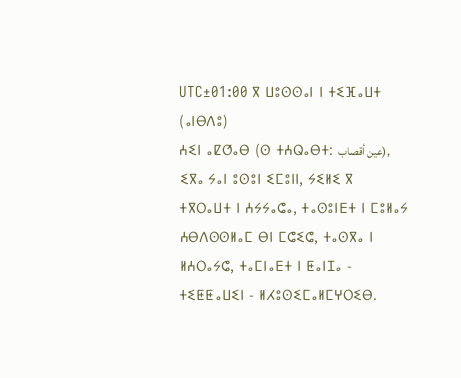UTC±01:00 ⴳ ⵡⵓⵙⵙⴰⵏ ⵏ ⵜⵉⴼⴰⵡⵜ (ⴰⵏⴱⴷⵓ)
ⵄⵉⵏ ⴰⵇⵚⴰⴱ (ⵙ ⵜⵄⵕⴰⴱⵜ: عين أقصاب), ⵉⴳⴰ ⵢⴰⵏ ⵓⵙⵓⵏ ⵉⵎⵓⵏⵏ, ⵢⵉⵍⵉ ⴳ ⵜⴳⵔⴰⵡⵜ ⵏ ⵄⵢⵢⴰⵛⴰ, ⵜⴰⵙⵓⵏⴹⵜ ⵏ ⵎⵓⵍⴰⵢ ⵄⴱⴷⵙⵙⵍⴰⵎ ⴱⵏ ⵎⵛⵉⵛ, ⵜⴰⵙⴳⴰ ⵏ ⵍⵄⵔⴰⵢⵛ, ⵜⴰⵎⵏⴰⴹⵜ ⵏ ⵟⴰⵏⵊⴰ - ⵜⵉⵟⵟⴰⵡⵉⵏ - ⵍⵃⵓⵙⵉⵎⴰⵍⵎⵖⵔⵉⴱ.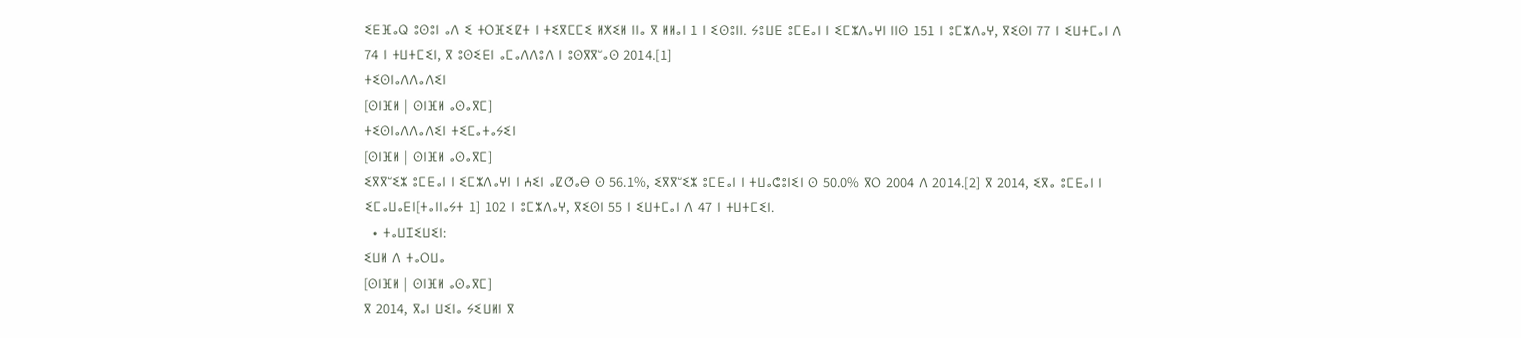ⵉⴹⴼⴰⵕ ⵓⵙⵓⵏ ⴰⴷ ⵉ ⵜⵔⴼⵉⵇⵜ ⵏ ⵜⵉⴳⵎⵎⵉ ⵍⵅⵉⵍ ⵏⵏⴰ ⴳ ⵍⵍⴰⵏ 1 ⵏ ⵉⵙⵓⵏⵏ. ⵢⵓⵡⴹ ⵓⵎⴹⴰⵏ ⵏ ⵉⵎⵣⴷⴰⵖⵏ ⵏⵏⵙ 151 ⵏ ⵓⵎⵣⴷⴰⵖ, ⴳⵉⵙⵏ 77 ⵏ ⵉⵡⵜⵎⴰⵏ ⴷ 74 ⵏ ⵜⵡⵜⵎⵉⵏ, ⴳ ⵓⵙⵉⴹⵏ ⴰⵎⴰⴷⴷⵓⴷ ⵏ ⵓⵙⴳⴳⵯⴰⵙ 2014.[1]
ⵜⵉⵙⵏⴰⴷⴷⴰⴷⵉⵏ
[ⵙⵏⴼⵍ | ⵙⵏⴼⵍ ⴰⵙⴰⴳⵎ]
ⵜⵉⵙⵏⴰⴷⴷⴰⴷⵉⵏ ⵜⵉⵎⴰⵜⴰⵢⵉⵏ
[ⵙⵏⴼⵍ | ⵙⵏⴼⵍ ⴰⵙⴰⴳⵎ]
ⵉⴳⴳⵯⵉⵣ ⵓⵎⴹⴰⵏ ⵏ ⵉⵎⵣⴷⴰⵖⵏ ⵏ ⵄⵉⵏ ⴰⵇⵚⴰⴱ ⵙ 56.1%, ⵉⴳⴳⵯⵉⵣ ⵓⵎⴹⴰⵏ ⵏ ⵜⵡⴰⵛⵓⵏⵉⵏ ⵙ 50.0% ⴳⵔ 2004 ⴷ 2014.[2] ⴳ 2014, ⵉⴳⴰ ⵓⵎⴹⴰⵏ ⵏ ⵉⵎⴰⵡⴰⴹⵏ[ⵜⴰⵏⵏⴰⵢⵜ 1] 102 ⵏ ⵓⵎⵣⴷⴰⵖ, ⴳⵉⵙⵏ 55 ⵏ ⵉⵡⵜⵎⴰⵏ ⴷ 47 ⵏ ⵜⵡⵜⵎⵉⵏ.
  • ⵜⴰⵡⵊⵉⵡⵉⵏ:
ⵉⵡⵍ ⴷ ⵜⴰⵔⵡⴰ
[ⵙⵏⴼⵍ | ⵙⵏⴼⵍ ⴰⵙⴰⴳⵎ]
ⴳ 2014, ⴳⴰⵏ ⵡⵉⵏⴰ ⵢⵉⵡⵍⵏ ⴳ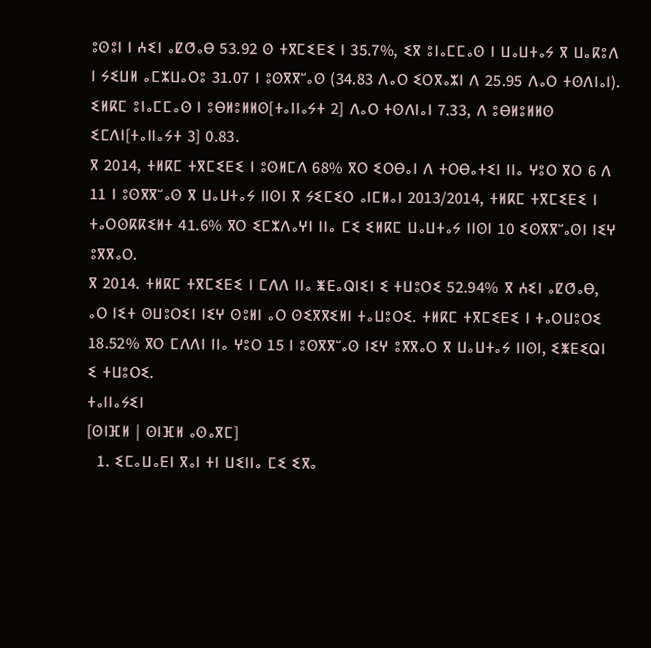ⵓⵙⵓⵏ ⵏ ⵄⵉⵏ ⴰⵇⵚⴰⴱ 53.92 ⵙ ⵜⴳⵎⵉⴹⵉ ⵏ 35.7%, ⵉⴳ ⵓⵏⴰⵎⵎⴰⵙ ⵏ ⵡⴰⵡⵜⴰⵢ ⴳ ⵡⴰⴽⵓⴷ ⵏ ⵢⵉⵡⵍ ⴰⵎⵣⵡⴰⵔⵓ 31.07 ⵏ ⵓⵙⴳⴳⵯⴰⵙ (34.83 ⴷⴰⵔ ⵉⵔⴳⴰⵣⵏ ⴷ 25.95 ⴷⴰⵔ ⵜⵙⴷⵏⴰⵏ). ⵉⵍⴽⵎ ⵓⵏⴰⵎⵎⴰⵙ ⵏ ⵓⴱⵍⵓⵍⵍⵙ[ⵜⴰⵏⵏⴰⵢⵜ 2] ⴷⴰⵔ ⵜⵙⴷⵏⴰⵏ 7.33, ⴷ ⵓⴱⵍⵓⵍⵍⵙ ⵉⵎⴷⵏ[ⵜⴰⵏⵏⴰⵢⵜ 3] 0.83.
ⴳ 2014, ⵜⵍⴽⵎ ⵜⴳⵎⵉⴹⵉ ⵏ ⵓⵙⵍⵎⴷ 68% ⴳⵔ ⵉⵔⴱⴰⵏ ⴷ ⵜⵔⴱⴰⵜⵉⵏ ⵏⵏⴰ ⵖⵓⵔ ⴳⵔ 6 ⴷ 11 ⵏ ⵓⵙⴳⴳⵯⴰⵙ ⴳ ⵡⴰⵡⵜⴰⵢ ⵏⵏⵙⵏ ⴳ ⵢⵉⵎⵉⵔ ⴰⵏⵎⵍⴰⵏ 2013/2014, ⵜⵍⴽⵎ ⵜⴳⵎⵉⴹⵉ ⵏ ⵜⴰⵔⵙⴽⴽⵉⵍⵜ 41.6% ⴳⵔ ⵉⵎⵣⴷⴰⵖⵏ ⵏⵏⴰ ⵎⵉ ⵉⵍⴽⵎ ⵡⴰⵡⵜⴰⵢ ⵏⵏⵙⵏ 10 ⵉⵙⴳⴳⵯⴰⵙⵏ ⵏⵉⵖ ⵓⴳⴳⴰⵔ.
ⴳ 2014. ⵜⵍⴽⵎ ⵜⴳⵎⵉⴹⵉ ⵏ ⵎⴷⴷ ⵏⵏⴰ ⵥⴹⴰⵕⵏⵉⵏ ⵉ ⵜⵡⵓⵔⵉ 52.94% ⴳ ⵄⵉⵏ ⴰⵇⵚⴰⴱ, ⴰⵔ ⵏⵉⵜ ⵙⵡⵓⵔⵉⵏ ⵏⵉⵖ ⵙⵓⵍⵏ ⴰⵔ ⵙⵉⴳⴳⵉⵍⵏ ⵜⴰⵡⵓⵔⵉ. ⵜⵍⴽⵎ ⵜⴳⵎⵉⴹⵉ ⵏ ⵜⴰⵔⵡⵓⵔⵉ 18.52% ⴳⵔ ⵎⴷⴷⵏ ⵏⵏⴰ ⵖⵓⵔ 15 ⵏ ⵓⵙⴳⴳⵯⴰⵙ ⵏⵉⵖ ⵓⴳⴳⴰⵔ ⴳ ⵡⴰⵡⵜⴰⵢ ⵏⵏⵙⵏ, ⵉⵥⴹⵉⵕⵏ ⵉ ⵜⵡⵓⵔⵉ.
ⵜⴰⵏⵏⴰⵢⵉⵏ
[ⵙⵏⴼⵍ | ⵙⵏⴼⵍ ⴰⵙⴰⴳⵎ]
  1. ⵉⵎⴰⵡⴰⴹⵏ ⴳⴰⵏ ⵜⵏ ⵡⵉⵏⵏⴰ ⵎⵉ ⵉⴳⴰ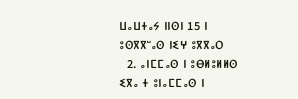ⵡⴰⵡⵜⴰⵢ ⵏⵏⵙⵏ 15 ⵏ ⵓⵙⴳⴳⵯⴰⵙ ⵏⵉⵖ ⵓⴳⴳⴰⵔ
  2. ⴰⵏⵎⵎⴰⵙ ⵏ ⵓⴱⵍⵓⵍⵍⵙ ⵉⴳⴰ ⵜ ⵓⵏⴰⵎⵎⴰⵙ ⵏ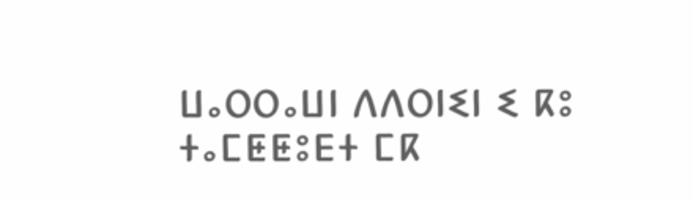ⵡⴰⵔⵔⴰⵡⵏ ⴷⴷⵔⵏⵉⵏ ⵉ ⴽⵓ ⵜⴰⵎⵟⵟⵓⴹⵜ ⵎⴽ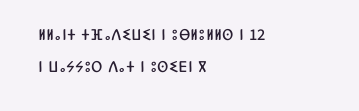ⵍⵍⴰⵏⵜ ⵜⴼⴰⴷⵉⵡⵉⵏ ⵏ ⵓⴱⵍⵓⵍⵍⵙ ⵏ 12 ⵏ ⵡⴰⵢⵢⵓⵔ ⴷⴰⵜ ⵏ ⵓⵙⵉⴹⵏ ⴳ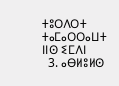ⵜⵓⵔⴷⵔⵜ ⵜⴰⵎⴰⵔⵔⴰⵡⵜ ⵏⵏⵙ ⵉⵎⴷⵏ
  3. ⴰⴱⵍⵓⵍⵙ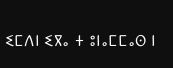ⵉⵎⴷⵏ ⵉⴳⴰ ⵜ ⵓⵏⴰⵎⵎⴰⵙ ⵏ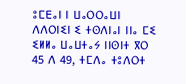ⵓⵎⴹⴰⵏ ⵏ ⵡⴰⵔⵔⴰⵡⵏ ⴷⴷⵔⵏⵉⵏ ⵉ ⵜⵙⴷⵏⴰⵏ ⵏⵏⴰ ⵎⵉ ⵉⵍⵍⴰ ⵡⴰⵡⵜⴰⵢ ⵏⵏⵙⵏⵜ ⴳⵔ 45 ⴷ 49, ⵜⵎⴷⴰ ⵜⵓⴷⵔⵜ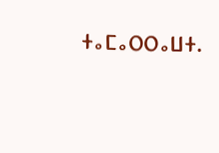ⵜⴰⵎⴰⵔⵔⴰⵡⵜ.